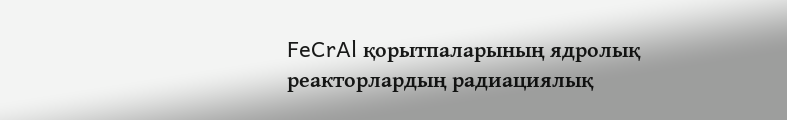FeCrAl қорытпаларының ядролық реакторлардың радиациялық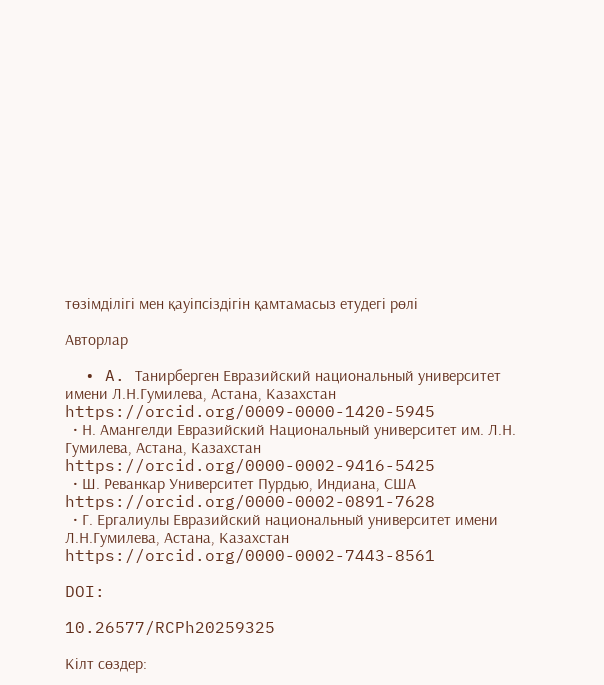төзімділігі мен қауіпсіздігін қамтамасыз етудегі рөлі

Авторлар

  • A. Танирберген Евразийский национальный университет имени Л.Н.Гумилева, Астана, Казахстан https://orcid.org/0009-0000-1420-5945
  • Н. Амангелди Евразийский Национальный университет им. Л.Н. Гумилева, Астана, Казахстан https://orcid.org/0000-0002-9416-5425
  • Ш. Реванкар Университет Пурдью, Индиана, США https://orcid.org/0000-0002-0891-7628
  • Г. Ергалиулы Евразийский национальный университет имени Л.Н.Гумилева, Астана, Казахстан https://orcid.org/0000-0002-7443-8561

DOI:

10.26577/RCPh20259325

Кілт сөздер: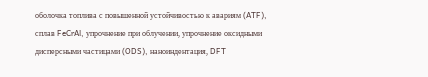оболочка топлива с повышенной устойчивостью к авариям (ATF), сплав FeCrAl, упрочнение при облучении, упрочнение оксидными дисперсными частицами (ODS), наноиндентация, DFT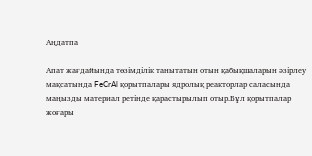Аңдатпа

Апат жағдайында төзімділік танытатын отын қабықшаларын әзірлеу мақсатында FeCrAl қорытпалары ядролық реакторлар саласында маңызды материал ретінде қарастырылып отыр.Бұл қорытпалар жоғары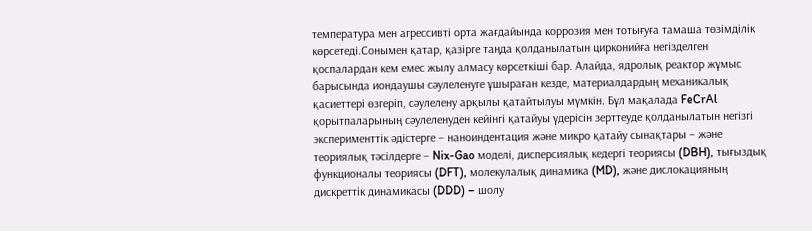температура мен агрессивті орта жағдайында коррозия мен тотығуға тамаша төзімділік көрсетеді.Сонымен қатар, қазірге таңда қолданылатын цирконийға негізделген қоспалардан кем емес жылу алмасу көрсеткіші бар. Алайда, ядролық реактор жұмыс барысында иондаушы сәулеленуге ұшыраған кезде, материалдардың механикалық қасиеттері өзгеріп, сәулелену арқылы қатайтылуы мүмкін. Бұл мақалада FeCrAl қорытпаларының сәулеленуден кейінгі қатайуы үдерісін зерттеуде қолданылатын негізгі эксперименттік әдістерге – наноиндентация және микро қатайу сынақтары – және теориялық тәсілдерге – Nix-Gao моделі, дисперсиялық кедергі теориясы (DBH), тығыздық функционалы теориясы (DFT), молекулалық динамика (MD), және дислокацияның дискреттік динамикасы (DDD) – шолу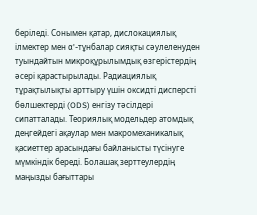беріледі. Сонымен қатар, дислокациялық ілмектер мен α'-тұнбалар сияқты сәулеленуден туындайтын микроқұрылымдық өзгерістердің әсері қарастырылады. Радиациялық тұрақтылықты арттыру үшін оксидті дисперсті бөлшектерді (ODS) енгізу тәсілдері сипатталады. Теориялық модельдер атомдық деңгейдегі ақаулар мен макромеханикалық қасиеттер арасындағы байланысты түсінуге мүмкіндік береді. Болашақ зерттеулердің маңызды бағыттары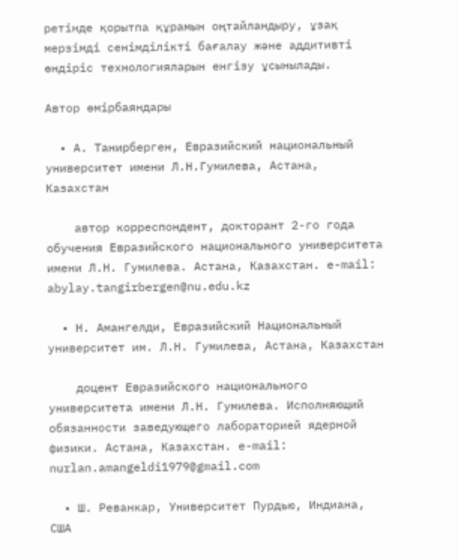ретінде қорытпа құрамын оңтайландыру, ұзақ мерзімді сенімділікті бағалау және аддитивті өндіріс технологияларын енгізу ұсынылады.

Автор өмірбаяндары

  • A. Танирберген, Евразийский национальный университет имени Л.Н.Гумилева, Астана, Казахстан

    автор корреспондент, докторант 2-го года обучения Евразийского национального университета имени Л.Н. Гумилева. Астана, Казахстан. е-mail: abylay.tangirbergen@nu.edu.kz

  • Н. Амангелди, Евразийский Национальный университет им. Л.Н. Гумилева, Астана, Казахстан

    доцент Евразийского национального университета имени Л.Н. Гумилева. Исполняющий обязанности заведующего лабораторией ядерной физики. Астана, Казахстан. е-mail: nurlan.amangeldi1979@gmail.com

  • Ш. Реванкар, Университет Пурдью, Индиана, США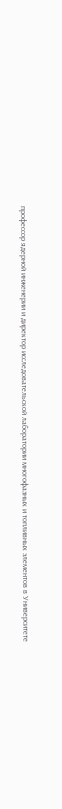профессор ядерной инженерии и директор исследовательской лаборатории многофазных и топливных элементов в Университете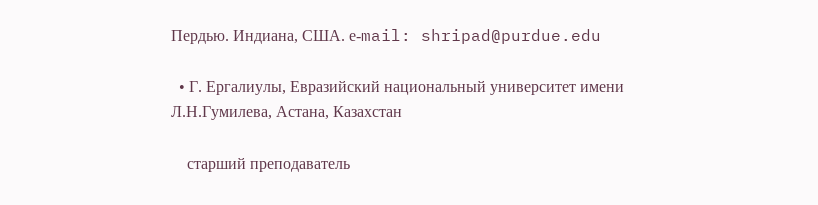Пердью. Индиана, США. е-mail: shripad@purdue.edu

  • Г. Ергалиулы, Евразийский национальный университет имени Л.Н.Гумилева, Астана, Казахстан

    старший преподаватель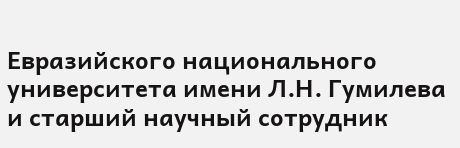Евразийского национального университета имени Л.Н. Гумилева и старший научный сотрудник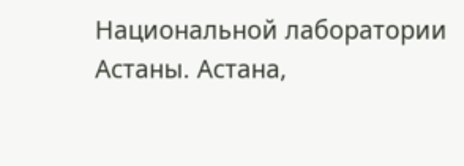Национальной лаборатории Астаны. Астана,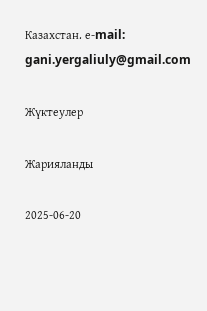Казахстан. е-mail: gani.yergaliuly@gmail.com

Жүктеулер

Жарияланды

2025-06-20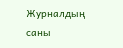Журналдың саны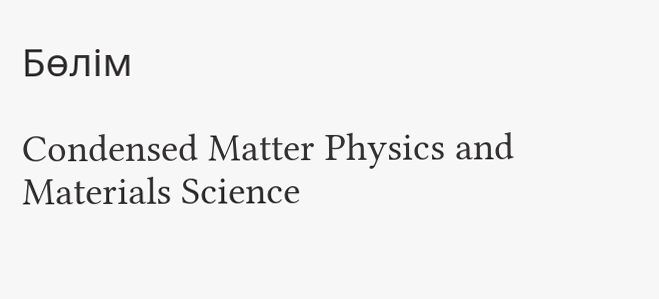Бөлім

Condensed Matter Physics and Materials Science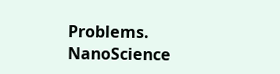Problems. NanoScience